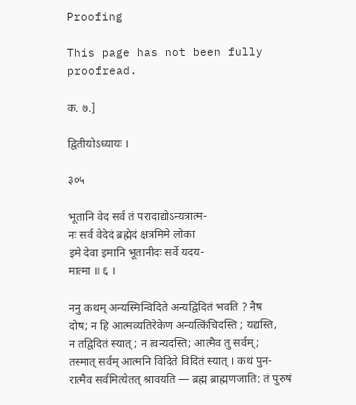Proofing

This page has not been fully proofread.

क. ७.]

द्वितीयोऽध्यायः ।

३०५

भूतानि वेद सर्व तं परादाद्योऽन्यत्रात्म-
नः सर्व वेदेदं ब्रह्मेदं क्षत्रमिमे लोका
इमे देवा इमानि भूतानीदः सर्वे यदय-
मात्मा ॥ ६ ।

ननु कथम् अन्यस्मिन्विदिते अन्यद्विदितं भवति ? नैष
दोष; न हि आत्मव्यतिरेकेण अन्यत्किंचिदस्ति ; यद्यस्ति,
न तद्विदितं स्यात् ; न त्वन्यदस्ति; आत्मैव तु सर्वम् ;
तस्मात् सर्वम् आत्मनि विदिते विदितं स्यात् । कथं पुन-
रात्मैव सर्वमित्येतत् श्रावयति — ब्रह्म ब्राह्मणजाति: तं पुरुषं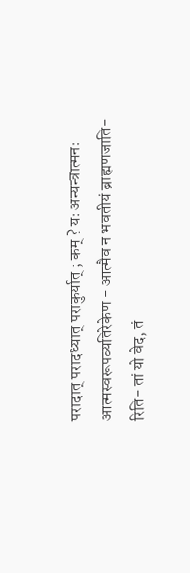परादात् परादध्यात् पराकुर्यात् ; कम् ? यः अन्यन्त्रात्मनः
आत्मस्वरूपव्यतिरेकेण - आत्मैव न भवतीयं ब्राह्मणजाति-
रिति- तां यो वेद, तं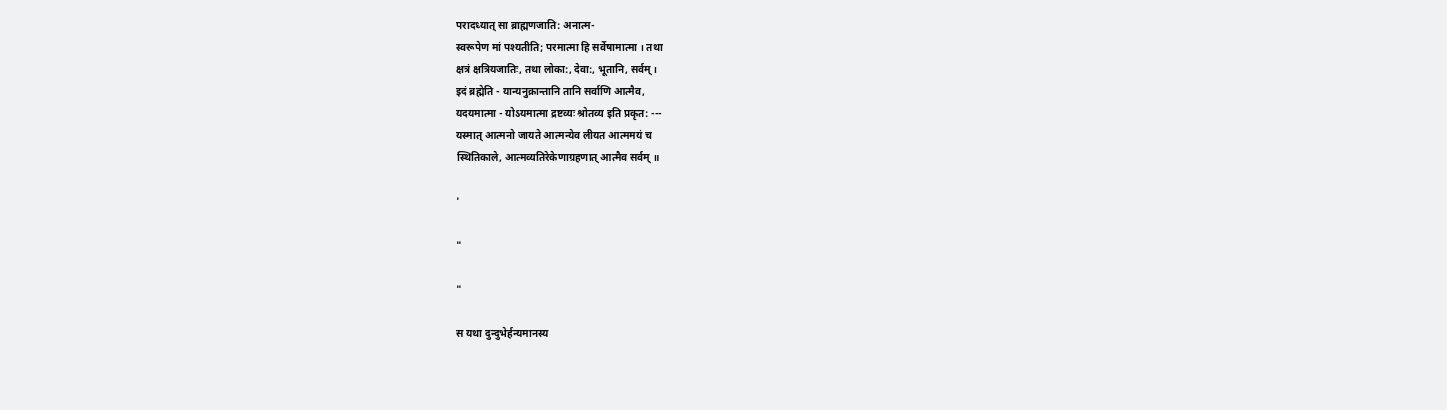परादध्यात् सा ब्राह्मणजाति: अनात्म-
स्वरूपेण मां पश्यतीति; परमात्मा हि सर्वेषामात्मा । तथा
क्षत्रं क्षत्रियजातिः, तथा लोका:, देवा:, भूतानि, सर्वम् ।
इदं ब्रह्मेति - यान्यनुक्रान्तानि तानि सर्वाणि आत्मैव,
यदयमात्मा - योऽयमात्मा द्रष्टव्यः श्रोतव्य इति प्रकृत: ---
यस्मात् आत्मनो जायते आत्मन्येव लीयत आत्ममयं च
स्थितिकाले, आत्मव्यतिरेकेणाग्रहणात् आत्मैव सर्वम् ॥

'

"

"

स यथा दुन्दुभेर्हन्यमानस्य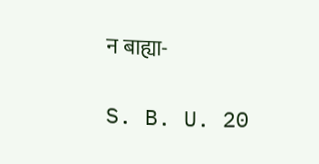न बाह्या-

S. B. U. 20